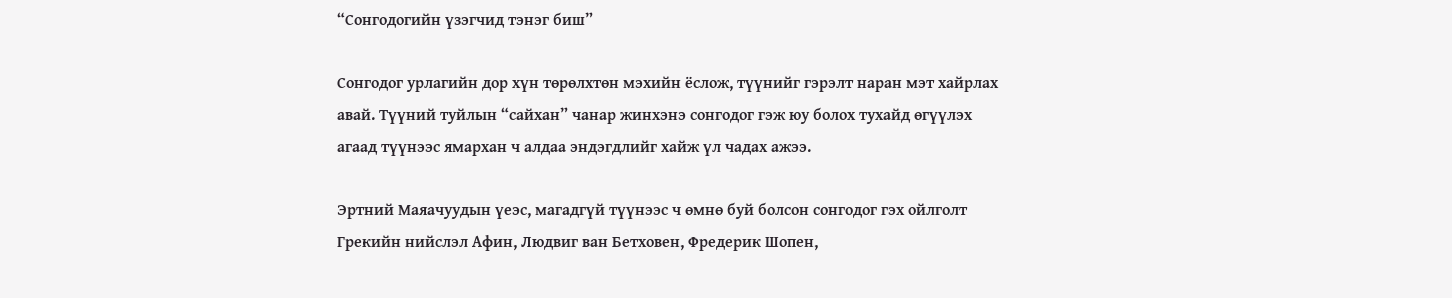“Сонгодогийн үзэгчид тэнэг биш”

Сонгодог урлагийн дор хүн төрөлхтөн мэхийн ёслож, түүнийг гэрэлт наран мэт хайрлах авай. Түүний туйлын “сайхан” чанар жинхэнэ сонгодог гэж юу болох тухайд өгүүлэх агаад түүнээс ямархан ч алдаа эндэгдлийг хайж үл чадах ажээ.

Эртний Маяачуудын үеэс, магадгүй түүнээс ч өмнө буй болсон сонгодог гэх ойлголт  Грекийн нийслэл Афин, Людвиг ван Бетховен, Фредерик Шопен,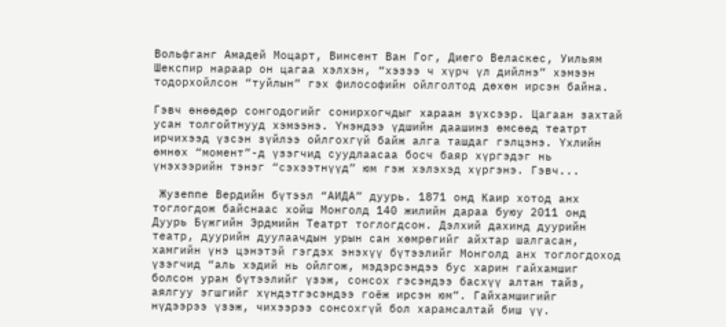Вольфганг Амадей Моцарт, Винсент Ван Гог, Диего Веласкес, Уильям Шекспир нараар он цагаа хэлхэн, “хэзээ ч хүрч үл дийлнэ” хэмээн тодорхойлсон “туйлын” гэх философийн ойлголтод дөхөн ирсэн байна.

Гэвч өнөөдөр сонгодогийг сонирхогчдыг хараан зүхсээр. Цагаан захтай усан толгойтнууд хэмээнэ. Үнэндээ үдшийн даашинз өмсөөд театрт ирчихээд үзсэн зүйлээ ойлгохгүй байж алга ташдаг гэлцэнэ. Үхлийн өмнөх “момент”-д үзэгчид суудлаасаа босч баяр хүргэдэг нь үнэхээрийн тэнэг “сэхээтнүүд” юм гэж хэлэхэд хүргэнэ. Гэвч...

 Жузеппе Вердийн бүтээл “АИДА” дуурь. 1871 онд Каир хотод анх тоглогдож байснаас хойш Монголд 140 жилийн дараа буюу 2011 онд Дуурь Бүжгийн Эрдмийн Театрт тоглогдсон. Дэлхий дахинд дуурийн театр, дуурийн дуулаачдын урын сан хөмрөгийг айхтар шалгасан, хамгийн үнэ цэнэтэй гэгдэх энэхүү бүтээлийг Монголд анх тоглогдоход үзэгчид “аль хэдий нь ойлгож, мэдэрсэндээ бус харин гайхамшиг болсон уран бүтээлийг үзэж, сонсох гэсэндээ басхүү алтан тайз, аялгуу эгшгийг хүндэтгэсэндээ гоёж ирсэн юм”. Гайхамшигийг  нүдээрээ үзэж, чихээрээ сонсохгүй бол харамсалтай биш үү.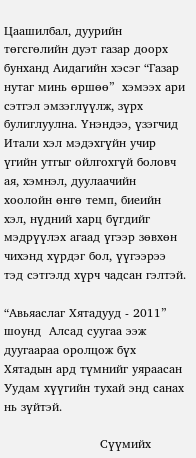Цаашилбал, дуурийн төгсгөлийн дуэт газар доорх бунханд Аидагийн хэсэг “Газар нутаг минь өршөө”  хэмээх ари сэтгэл эмзэглүүлж, зүрх булиглуулна. Үнэндээ, үзэгчид Итали хэл мэдэхгүйн учир үгийн утгыг ойлгохгүй боловч ая, хэмнэл, дуулаачийн хоолойн өнгө темп, биеийн хэл, нүдний харц бүгдийг мэдрүүлэх агаад үгээр зөвхөн чихэнд хүрдэг бол, үүгээрээ тэд сэтгэлд хүрч чадсан гэлтэй.

“Авьяаслаг Хятадууд - 2011” шоунд  Алсад суугаа ээж дуугаараа оролцож бүх Хятадын ард түмнийг уяраасан Уудам хүүгийн тухай энд санах нь зүйтэй.

                        Сүүмийх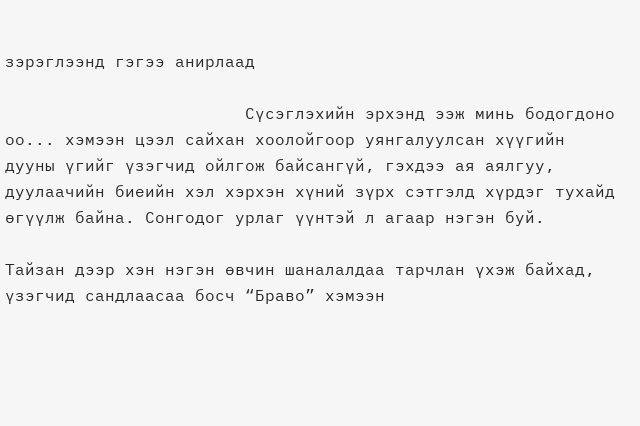зэрэглээнд гэгээ анирлаад

                        Сүсэглэхийн эрхэнд ээж минь бодогдоно оо... хэмээн цээл сайхан хоолойгоор уянгалуулсан хүүгийн дууны үгийг үзэгчид ойлгож байсангүй, гэхдээ ая аялгуу, дуулаачийн биеийн хэл хэрхэн хүний зүрх сэтгэлд хүрдэг тухайд өгүүлж байна. Сонгодог урлаг үүнтэй л агаар нэгэн буй.

Тайзан дээр хэн нэгэн өвчин шаналалдаа тарчлан үхэж байхад, үзэгчид сандлаасаа босч “Браво” хэмээн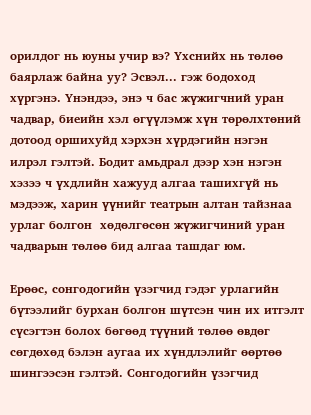орилдог нь юуны учир вэ? Үхснийх нь төлөө баярлаж байна уу? Эсвэл... гэж бодоход хүргэнэ. Үнэндээ, энэ ч бас жүжигчний уран чадвар, биеийн хэл өгүүлэмж хүн төрөлхтөний дотоод оршихуйд хэрхэн хүрдэгийн нэгэн илрэл гэлтэй. Бодит амьдрал дээр хэн нэгэн хэзээ ч үхдлийн хажууд алгаа ташихгүй нь мэдээж, харин үүнийг театрын алтан тайзнаа урлаг болгон  хөдөлгөсөн жүжигчиний уран чадварын төлөө бид алгаа ташдаг юм.

Ерөөс, сонгодогийн үзэгчид гэдэг урлагийн бүтээлийг бурхан болгон шүтсэн чин их итгэлт сүсэгтэн болох бөгөөд түүний төлөө өвдөг сөгдөхөд бэлэн аугаа их хүндлэлийг өөртөө шингээсэн гэлтэй. Сонгодогийн үзэгчид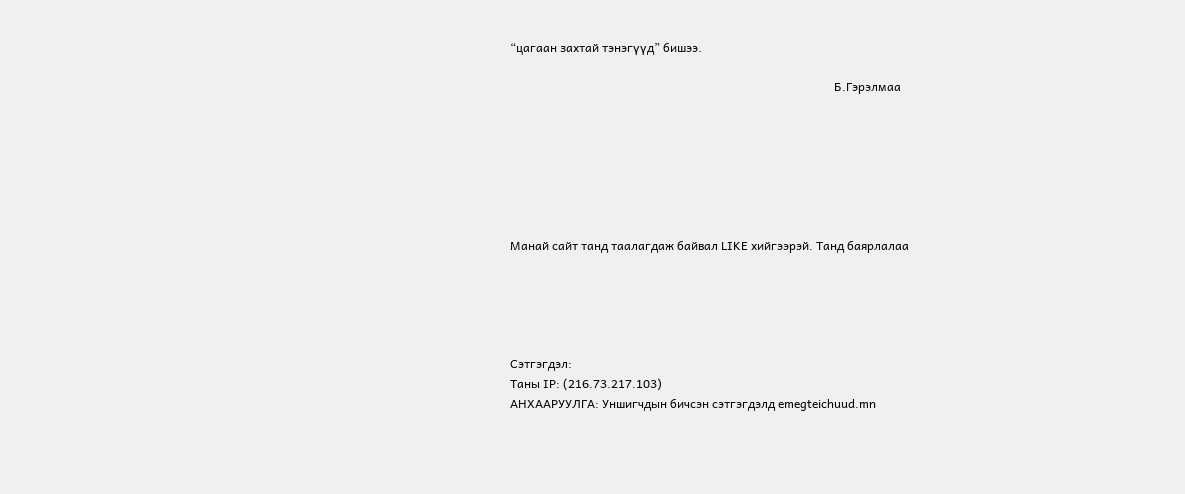“цагаан захтай тэнэгүүд” бишээ.

                                                                                                            Б.Гэрэлмаа







Манай сайт танд таалагдаж байвал LIKE хийгээрэй. Танд баярлалаа





Сэтгэгдэл:
Таны IP: (216.73.217.103)
АНХААРУУЛГА: Уншигчдын бичсэн сэтгэгдэлд emegteichuud.mn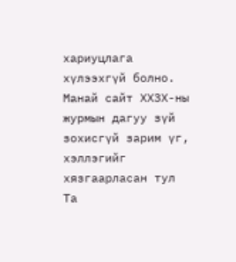хариуцлага хүлээхгүй болно. Манай сайт ХХЗХ-ны журмын дагуу зүй зохисгүй зарим үг, хэллэгийг хязгаарласан тул Та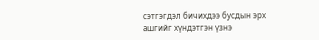сэтгэгдэл бичихдээ бусдын эрх ашгийг хүндэтгэн үзнэ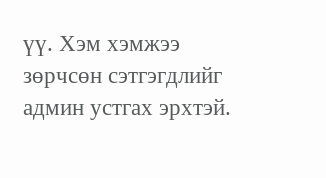үү. Хэм хэмжээ зөрчсөн сэтгэгдлийг админ устгах эрхтэй.